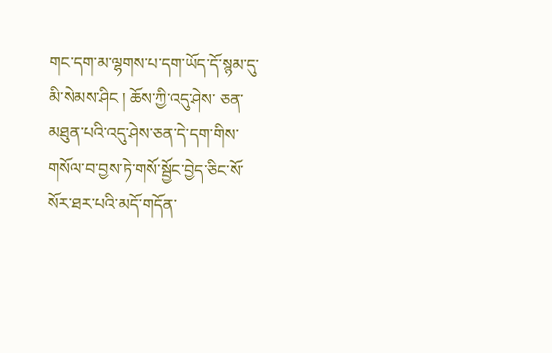གང་དག་མ་ལྷགས་པ་དག་ཡོད་དོ་སྙམ་དུ་མི་སེམས་ཤིང ། ཆོས་ཀྱི་འདུ་ཤེས་ ཅན་མཐུན་པའི་འདུ་ཤེས་ཅན་དེ་དག་གིས་གསོལ་བ་བྱས་ཏེ་གསོ་སྦྱོང་བྱེད་ཅིང་སོ་ སོར་ཐར་པའི་མདོ་གདོན་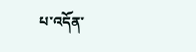པ་འདོན་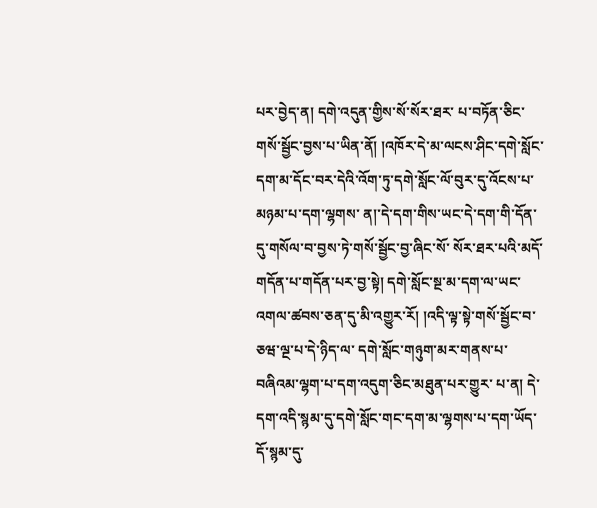པར་བྱེད་ན། དགེ་འདུན་གྱིས་སོ་སོར་ཐར་ པ་བཏོན་ཅིང་གསོ་སྦྱོང་བྱས་པ་ཡིན་ནོ། །འཁོར་དེ་མ་ལངས་ཤིང་དགེ་སློང་ དག་མ་དོང་བར་དེའི་འོག་ཏུ་དགེ་སློང་ལོ་བུར་དུ་འོངས་པ་མཉམ་པ་དག་ལྷགས་ ན།་དེ་དག་གིས་ཡང་དེ་དག་གི་དོན་དུ་གསོལ་བ་བྱས་ཏེ་གསོ་སྦྱོང་བྱ་ཞིང་སོ་ སོར་ཐར་པའི་མདོ་གདོན་པ་གདོན་པར་བྱ་སྟེ། དགེ་སློང་སྔ་མ་དག་ལ་ཡང་ འགལ་ཚབས་ཅན་དུ་མི་འགྱུར་རོ། །འདི་ལྟ་སྟེ་གསོ་སྦྱོང་བ་ཅཝ་ལྔ་པ་དེ་ཉིད་ལ་ དགེ་སློང་གཉུག་མར་གནས་པ་བཞིའམ་ལྷག་པ་དག་འདུག་ཅིང་མཐུན་པར་གྱུར་ པ་ན། དེ་དག་འདི་སྙམ་དུ་དགེ་སློང་གང་དག་མ་ལྷགས་པ་དག་ཡོད་དོ་སྙམ་དུ་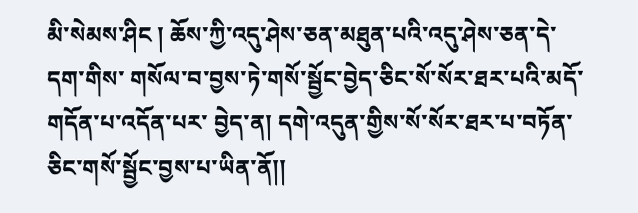མི་སེམས་ཤིང ། ཆོས་ཀྱི་འདུ་ཤེས་ཅན་མཐུན་པའི་འདུ་ཤེས་ཅན་དེ་དག་གིས་ གསོལ་བ་བྱས་ཏེ་གསོ་སྦྱོང་བྱེད་ཅིང་སོ་སོར་ཐར་པའི་མདོ་གདོན་པ་འདོན་པར་ བྱེད་ན། དགེ་འདུན་གྱིས་སོ་སོར་ཐར་པ་བཏོན་ཅིང་གསོ་སྦྱོང་བྱས་པ་ཡིན་ནོ།།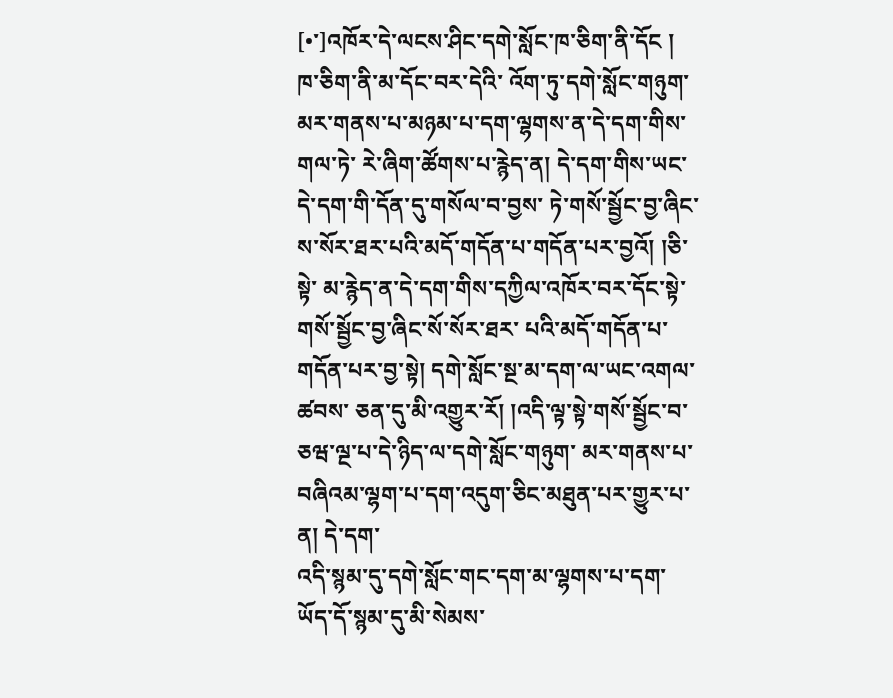[•་]འཁོར་དེ་ལངས་ཤིང་དགེ་སློང་ཁ་ཅིག་ནི་དོང ། ཁ་ཅིག་ནི་མ་དོང་བར་དེའི་ འོག་ཏུ་དགེ་སློང་གཉུག་མར་གནས་པ་མཉམ་པ་དག་ལྷགས་ན་དེ་དག་གིས་གལ་ཏེ་ རེ་ཞིག་ཚོགས་པ་རྙེད་ན། དེ་དག་གིས་ཡང་དེ་དག་གི་དོན་དུ་གསོལ་བ་བྱས་ ཏེ་གསོ་སྦྱོང་བྱ་ཞིང་ས་སོར་ཐར་པའི་མདོ་གདོན་པ་གདོན་པར་བྱའོ། །ཅི་སྟེ་ མ་རྙེད་ན་དེ་དག་གིས་དཀྱིལ་འཁོར་བར་དོང་སྟེ་གསོ་སྦྱོང་བྱ་ཞིང་སོ་སོར་ཐར་ པའི་མདོ་གདོན་པ་གདོན་པར་བྱ་སྟེ། དགེ་སློང་སྔ་མ་དག་ལ་ཡང་འགལ་ཚབས་ ཅན་དུ་མི་འགྱུར་རོ། །འདི་ལྟ་སྟེ་གསོ་སྦྱོང་བ་ཅཝ་ལྔ་པ་དེ་ཉིད་ལ་དགེ་སློང་གཉུག་ མར་གནས་པ་བཞིའམ་ལྷག་པ་དག་འདུག་ཅིང་མཐུན་པར་གྱུར་པ་ན། དེ་དག་
འདི་སྙམ་དུ་དགེ་སློང་གང་དག་མ་ལྷགས་པ་དག་ཡོད་དོ་སྙམ་དུ་མི་སེམས་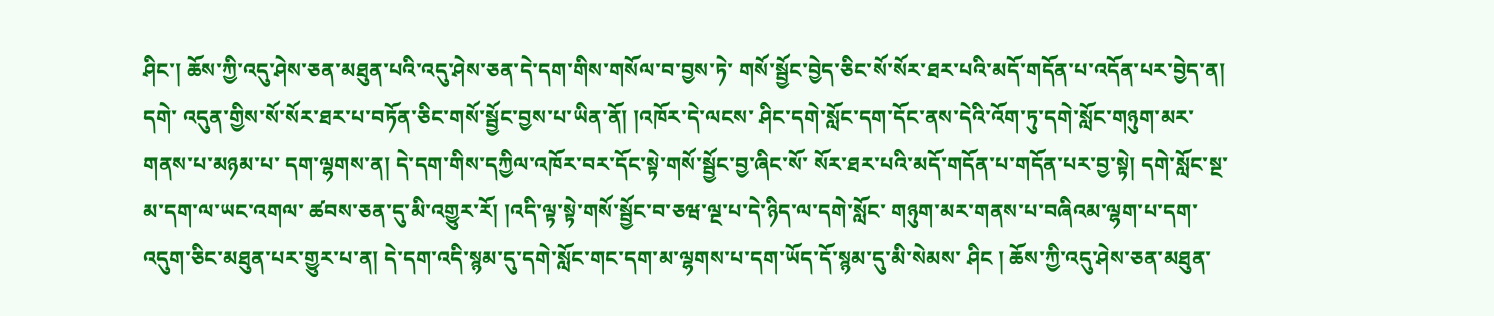ཤིང་། ཆོས་ཀྱི་འདུ་ཤེས་ཅན་མཐུན་པའི་འདུ་ཤེས་ཅན་དེ་དག་གིས་གསོལ་བ་བྱས་ཏེ་ གསོ་སྦྱོང་བྱེད་ཅིང་སོ་སོར་ཐར་པའི་མདོ་གདོན་པ་འདོན་པར་བྱེད་ན། དགེ་ འདུན་གྱིས་སོ་སོར་ཐར་པ་བཏོན་ཅིང་གསོ་སྦྱོང་བྱས་པ་ཡིན་ནོ། །འཁོར་དེ་ལངས་ ཤིང་དགེ་སློང་དག་དོང་ནས་དེའི་འོག་ཏུ་དགེ་སློང་གཉུག་མར་གནས་པ་མཉམ་པ་ དག་ལྷགས་ན། དེ་དག་གིས་དཀྱིལ་འཁོར་བར་དོང་སྟེ་གསོ་སྦྱོང་བྱ་ཞིང་སོ་ སོར་ཐར་པའི་མདོ་གདོན་པ་གདོན་པར་བྱ་སྟེ། དགེ་སློང་སྔ་མ་དག་ལ་ཡང་འགལ་ ཚབས་ཅན་དུ་མི་འགྱུར་རོ། །འདི་ལྟ་སྟེ་གསོ་སྦྱོང་བ་ཅཝ་ལྔ་པ་དེ་ཉིད་ལ་དགེ་སློང་ གཉུག་མར་གནས་པ་བཞིའམ་ལྷག་པ་དག་འདུག་ཅིང་མཐུན་པར་གྱུར་པ་ན། དེ་དག་འདི་སྙམ་དུ་དགེ་སློང་གང་དག་མ་ལྷགས་པ་དག་ཡོད་དོ་སྙམ་དུ་མི་སེམས་ ཤིང ། ཆོས་ཀྱི་འདུ་ཤེས་ཅན་མཐུན་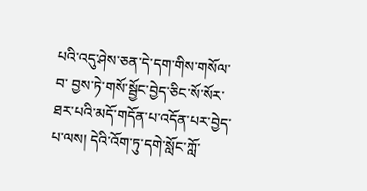པའི་འདུ་ཤེས་ཅན་དེ་དག་གིས་གསོལ་བ་ བྱས་ཏེ་གསོ་སྦྱོང་བྱེད་ཅིང་སོ་སོར་ཐར་པའི་མདོ་གདོན་པ་འདོན་པར་བྱེད་པ་ལས། དེའི་འོག་ཏུ་དགེ་སློང་ཀློ་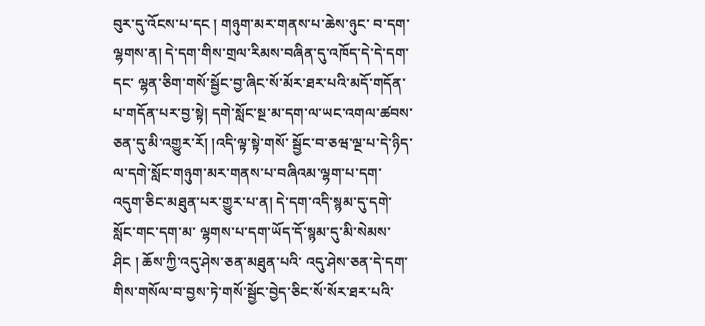བུར་དུ་འོངས་པ་དང ། གཉུག་མར་གནས་པ་ཆེས་ཉུང་ བ་དག་ལྷགས་ན། དེ་དག་གིས་གྲལ་རིམས་བཞིན་དུ་འཁོད་དེ་དེ་དག་དང་ ལྷན་ཅིག་གསོ་སྦྱོང་བྱ་ཞིང་སོ་མོར་ཐར་པའི་མདོ་གདོན་པ་གདོན་པར་བྱ་སྟེ། དགེ་སློང་སྔ་མ་དག་ལ་ཡང་འགལ་ཚབས་ཅན་དུ་མི་འགྱུར་རོ། །འདི་ལྟ་སྟེ་གསོ་ སྦྱོང་བ་ཅཝ་ལྔ་པ་དེ་ཉིད་ལ་དགེ་སློང་གཉུག་མར་གནས་པ་བཞིའམ་ལྷག་པ་དག་ འདུག་ཅིང་མཐུན་པར་གྱུར་པ་ན། དེ་དག་འདི་སྙམ་དུ་དགེ་སློང་གང་དག་མ་ ལྷགས་པ་དག་ཡོད་དོ་སྙམ་དུ་མི་སེམས་ཤིང ། ཆོས་ཀྱི་འདུ་ཤེས་ཅན་མཐུན་པའི་ འདུ་ཤེས་ཅན་དེ་དག་གིས་གསོལ་བ་བྱས་ཏེ་གསོ་སྦྱོང་བྱེད་ཅིང་སོ་སོར་ཐར་པའི་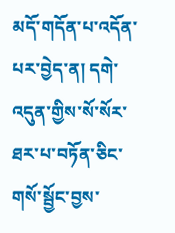མདོ་གདོན་པ་འདོན་པར་བྱེད་ན། དགེ་འདུན་གྱིས་སོ་སོར་ཐར་པ་བཏོན་ཅིང་
གསོ་སྦྱོང་བྱས་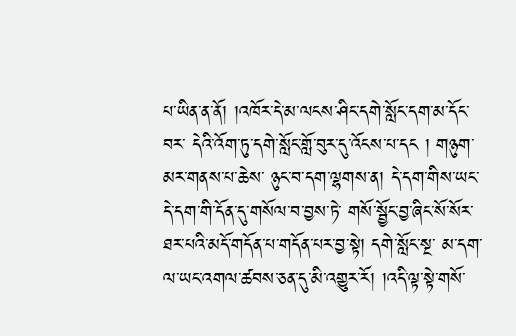པ་ཡིན་ན་ནོ། །འཁོར་དེ་མ་ལངས་ཤིང་དགེ་སློང་དག་མ་དོང་བར་ དེའི་འོག་ཏུ་དགེ་སློང་གློ་བུར་དུ་འོངས་པ་དང ། གཉུག་མར་གནས་པ་ཆེས་ ཉུང་བ་དག་ལྷགས་ན། དེ་དག་གིས་ཡང་དེ་དག་གི་དོན་དུ་གསོལ་བ་བྱས་ཏེ་ གསོ་སྦྱོང་བྱ་ཞིང་སོ་སོར་ཐར་པའི་མདོ་གདོན་པ་གདོན་པར་བྱ་སྟེ། དགེ་སློང་སྔ་ མ་དག་ལ་ཡང་འགལ་ཚབས་ཅན་དུ་མི་འགྱུར་རོ། །འདི་ལྟ་སྟེ་གསོ་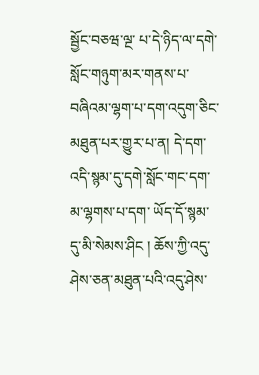སྦྱོང་བཅཝ་ལྔ་ པ་དེ་ཉིད་ལ་དགེ་སློང་གཉུག་མར་གནས་པ་བཞིའམ་ལྷག་པ་དག་འདུག་ཅིང་ མཐུན་པར་གྱུར་པ་ན། དེ་དག་འདི་སྙམ་དུ་དགེ་སློང་གང་དག་མ་ལྷགས་པ་དག་ ཡོད་དོ་སྙམ་དུ་མི་སེམས་ཤིང ། ཆོས་ཀྱི་འདུ་ཤེས་ཅན་མཐུན་པའི་འདུ་ཤེས་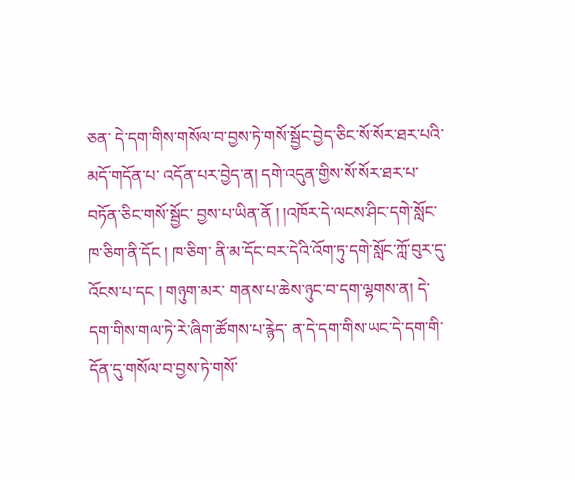ཅན་ དེ་དག་གིས་གསོལ་བ་བྱས་ཏེ་གསོ་སྦྱོང་བྱེད་ཅིང་སོ་སོར་ཐར་པའི་མདོ་གདོན་པ་ འདོན་པར་བྱེད་ན། དགེ་འདུན་གྱིས་སོ་སོར་ཐར་པ་བཏོན་ཅིང་གསོ་སྦྱོང་ བྱས་པ་ཡིན་ནོ ། །འཁོར་དེ་ལངས་ཤིང་དགེ་སློང་ཁ་ཅིག་ནི་དོང ། ཁ་ཅིག་ ནི་མ་དོང་བར་དེའི་འོག་ཏུ་དགེ་སློང་ཀློ་བུར་དུ་འོངས་པ་དང ། གཉུག་མར་ གནས་པ་ཆེས་ཉུང་བ་དག་ལྷགས་ན། དེ་དག་གིས་གལ་ཏེ་རེ་ཞིག་ཚོགས་པ་རྙེད་ ན་དེ་དག་གིས་ཡང་དེ་དག་གི་དོན་དུ་གསོལ་བ་བྱས་ཏེ་གསོ་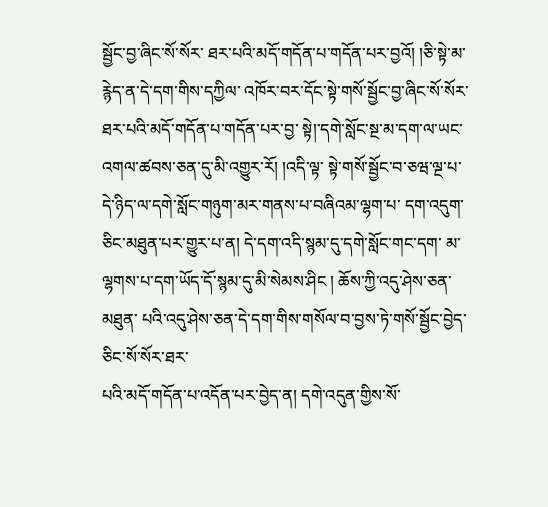སྦྱོང་བྱ་ཞིང་སོ་སོར་ ཐར་པའི་མདོ་གདོན་པ་གདོན་པར་བྱའོ། །ཅི་སྟེ་མ་རྙེད་ན་དེ་དག་གིས་དཀྱིལ་ འཁོར་བར་དོང་སྟེ་གསོ་སྦྱོང་བྱ་ཞིང་སོ་སོར་ཐར་པའི་མདོ་གདོན་པ་གདོན་པར་བྱ་ སྟེ།་དགེ་སློང་སྔ་མ་དག་ལ་ཡང་འགལ་ཚབས་ཅན་དུ་མི་འགྱུར་རོ། །འདི་ལྟ་ སྟེ་གསོ་སྦྱོང་བ་ཅཝ་ལྔ་པ་དེ་ཉིད་ལ་དགེ་སློང་གཉུག་མར་གནས་པ་བཞིའམ་ལྷག་པ་ དག་འདུག་ཅིང་མཐུན་པར་གྱུར་པ་ན། དེ་དག་འདི་སྙམ་དུ་དགེ་སློང་གང་དག་ མ་ལྷགས་པ་དག་ཡོད་དོ་སྙམ་དུ་མི་སེམས་ཤིང ། ཆོས་ཀྱི་འདུ་ཤེས་ཅན་མཐུན་ པའི་འདུ་ཤེས་ཅན་དེ་དག་གིས་གསོལ་བ་བྱས་ཏེ་གསོ་སྦྱོང་བྱེད་ཅིང་སོ་སོར་ཐར་
པའི་མདོ་གདོན་པ་འདོན་པར་བྱེད་ན། དགེ་འདུན་གྱིས་སོ་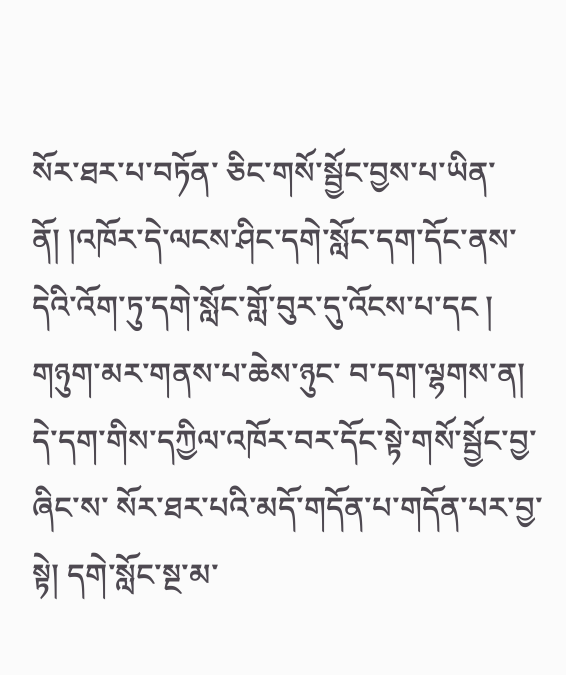སོར་ཐར་པ་བཏོན་ ཅིང་གསོ་སྦྱོང་བྱས་པ་ཡིན་ནོ། །འཁོར་དེ་ལངས་ཤིང་དགེ་སློང་དག་དོང་ནས་ དེའི་འོག་ཏུ་དགེ་སློང་གློ་བུར་དུ་འོངས་པ་དང ། གཉུག་མར་གནས་པ་ཆེས་ཉུང་ བ་དག་ལྷགས་ན། དེ་དག་གིས་དཀྱིལ་འཁོར་བར་དོང་སྟེ་གསོ་སྦྱོང་བྱ་ཞིང་ས་ སོར་ཐར་པའི་མདོ་གདོན་པ་གདོན་པར་བྱ་སྟེ། དགེ་སློང་སྔ་མ་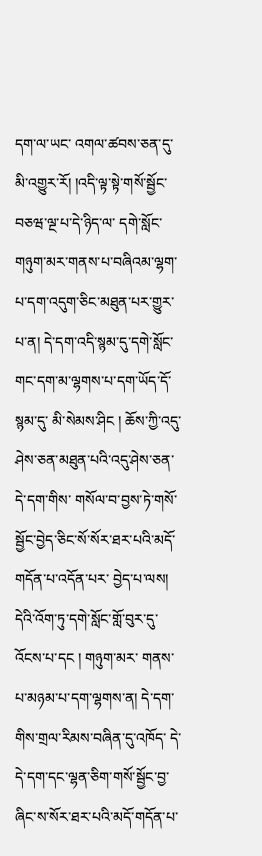དག་ལ་ཡང་ འགལ་ཚབས་ཅན་དུ་མི་འགྱུར་རོ། །འདི་ལྟ་སྟེ་གསོ་སྦྱོང་བཅཝ་ལྔ་པ་དེ་ཉིད་ལ་ དགེ་སློང་གཉུག་མར་གནས་པ་བཞིའམ་ལྷག་པ་དག་འདུག་ཅིང་མཐུན་པར་གྱུར་ པ་ན། དེ་དག་འདི་སྙམ་དུ་དགེ་སློང་གང་དག་མ་ལྷགས་པ་དག་ཡོད་དོ་སྙམ་དུ་ མི་སེམས་ཤིང ། ཆོས་ཀྱི་འདུ་ཤེས་ཅན་མཐུན་པའི་འདུ་ཤེས་ཅན་དེ་དག་གིས་ གསོལ་བ་བྱས་ཏེ་གསོ་སྦྱོང་བྱེད་ཅིང་སོ་སོར་ཐར་པའི་མདོ་གདོན་པ་འདོན་པར་ བྱེད་པ་ལས། དེའི་འོག་ཏུ་དགེ་སློང་གློ་བུར་དུ་འོངས་པ་དང ། གཉུག་མར་ གནས་པ་མཉམ་པ་དག་ལྷགས་ན། དེ་དག་གིས་གྲལ་རིམས་བཞིན་དུ་འཁོད་ དེ་དེ་དག་དང་ལྷན་ཅིག་གསོ་སྦྱོང་བྱ་ཞིང་ས་སོར་ཐར་པའི་མདོ་གདོན་པ་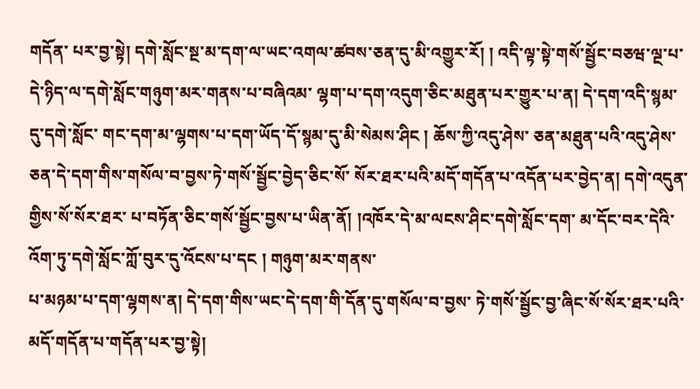གདོན་ པར་བྱ་སྟེ། དགེ་སློང་སྔ་མ་དག་ལ་ཡང་འགལ་ཚབས་ཅན་དུ་མི་འགྱུར་རོ། ། འདི་ལྟ་སྟེ་གསོ་སྦྱོང་བཅཝ་ལྔ་པ་དེ་ཉིད་ལ་དགེ་སློང་གཉུག་མར་གནས་པ་བཞིའམ་ ལྷག་པ་དག་འདུག་ཅིང་མཐུན་པར་གྱུར་པ་ན། དེ་དག་འདི་སྙམ་དུ་དགེ་སློང་ གང་དག་མ་ལྷགས་པ་དག་ཡོད་དོ་སྙམ་དུ་མི་སེམས་ཤིང ། ཆོས་ཀྱི་འདུ་ཤེས་ ཅན་མཐུན་པའི་འདུ་ཤེས་ཅན་དེ་དག་གིས་གསོལ་བ་བྱས་ཏེ་གསོ་སྦྱོང་བྱེད་ཅིང་སོ་ སོར་ཐར་པའི་མདོ་གདོན་པ་འདོན་པར་བྱེད་ན། དགེ་འདུན་གྱིས་སོ་སོར་ཐར་ པ་བཏོན་ཅིང་གསོ་སྦྱོང་བྱས་པ་ཡིན་ནོ། །འཁོར་དེ་མ་ལངས་ཤིང་དགེ་སློང་དག་ མ་དོང་བར་དེའི་འོག་ཏུ་དགེ་སློང་ཀློ་བུར་དུ་འོངས་པ་དང ། གཉུག་མར་གནས་
པ་མཉམ་པ་དག་ལྷགས་ན། དེ་དག་གིས་ཡང་དེ་དག་གི་དོན་དུ་གསོལ་བ་བྱས་ ཏེ་གསོ་སྦྱོང་བྱ་ཞིང་སོ་སོར་ཐར་པའི་མདོ་གདོན་པ་གདོན་པར་བྱ་སྟེ།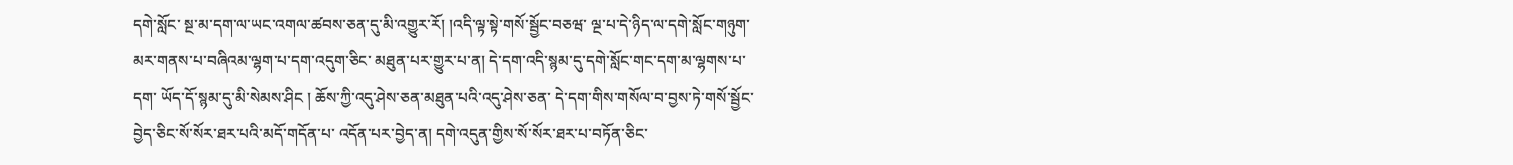དགེ་སློང་ སྔ་མ་དག་ལ་ཡང་འགལ་ཚབས་ཅན་དུ་མི་འགྱུར་རོ། །འདི་ལྟ་སྟེ་གསོ་སྦྱོང་བཅཝ་ ལྔ་པ་དེ་ཉིད་ལ་དགེ་སློང་གཉུག་མར་གནས་པ་བཞིའམ་ལྷག་པ་དག་འདུག་ཅིང་ མཐུན་པར་གྱུར་པ་ན། དེ་དག་འདི་སྙམ་དུ་དགེ་སློང་གང་དག་མ་ལྷགས་པ་དག་ ཡོད་དོ་སྙམ་དུ་མི་སེམས་ཤིང ། ཆོས་ཀྱི་འདུ་ཤེས་ཅན་མཐུན་པའི་འདུ་ཤེས་ཅན་ དེ་དག་གིས་གསོལ་བ་བྱས་ཏེ་གསོ་སྦྱོང་བྱེད་ཅིང་སོ་སོར་ཐར་པའི་མདོ་གདོན་པ་ འདོན་པར་བྱེད་ན། དགེ་འདུན་གྱིས་སོ་སོར་ཐར་པ་བཏོན་ཅིང་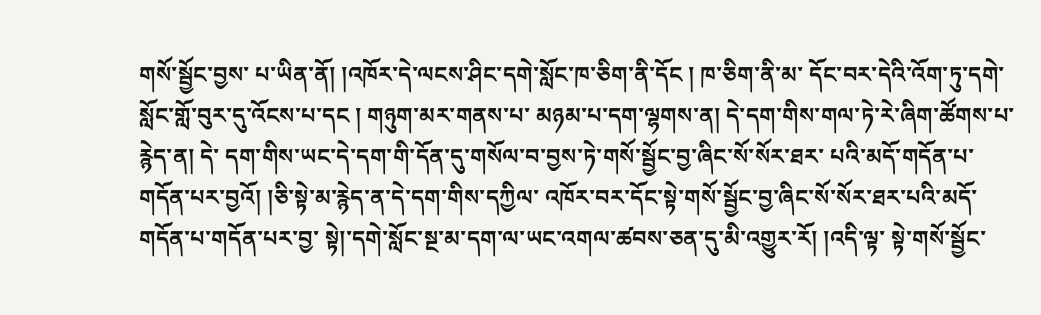གསོ་སྦྱོང་བྱས་ པ་ཡིན་ནོ། །འཁོར་དེ་ལངས་ཤིང་དགེ་སློང་ཁ་ཅིག་ནི་དོང ། ཁ་ཅིག་ནི་མ་ དོང་བར་དེའི་འོག་ཏུ་དགེ་སློང་གློ་བུར་དུ་འོངས་པ་དང ། གཉུག་མར་གནས་པ་ མཉམ་པ་དག་ལྷགས་ན། དེ་དག་གིས་གལ་ཏེ་རེ་ཞིག་ཚོགས་པ་རྙེད་ན། དེ་ དག་གིས་ཡང་དེ་དག་གི་དོན་དུ་གསོལ་བ་བྱས་ཏེ་གསོ་སྦྱོང་བྱ་ཞིང་སོ་སོར་ཐར་ པའི་མདོ་གདོན་པ་གདོན་པར་བྱའོ། །ཅི་སྟེ་མ་རྙེད་ན་དེ་དག་གིས་དཀྱིལ་ འཁོར་བར་དོང་སྟེ་གསོ་སྦྱོང་བྱ་ཞིང་སོ་སོར་ཐར་པའི་མདོ་གདོན་པ་གདོན་པར་བྱ་ སྟེ།་དགེ་སློང་སྔ་མ་དག་ལ་ཡང་འགལ་ཚབས་ཅན་དུ་མི་འགྱུར་རོ། །འདི་ལྟ་ སྟེ་གསོ་སྦྱོང་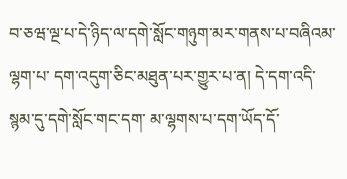བ་ཅཝ་ལྔ་པ་དེ་ཉིད་ལ་དགེ་སློང་གཉུག་མར་གནས་པ་བཞིའམ་ལྷག་པ་ དག་འདུག་ཅིང་མཐུན་པར་གྱུར་པ་ན། དེ་དག་འདི་སྙམ་དུ་དགེ་སློང་གང་དག་ མ་ལྷགས་པ་དག་ཡོད་དོ་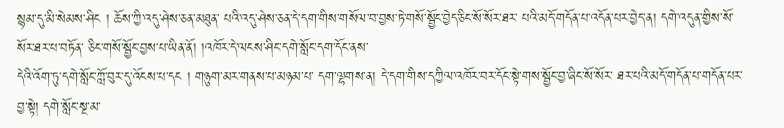སྙམ་དུ་མི་སེམས་ཤིང ། ཆོས་ཀྱི་འདུ་ཤེས་ཅན་མཐུན་ པའི་འདུ་ཤེས་ཅན་དེ་དག་གིས་གསོལ་བ་བྱས་ཏེ་གསོ་སྦྱོང་བྱེད་ཅིང་སོ་སོར་ཐར་ པའི་མདོ་གདོན་པ་འདོན་པར་བྱེད་ན། དགེ་འདུན་གྱིས་སོ་སོར་ཐར་པ་བཏོན་ ཅིང་གསོ་སྦྱོང་བྱས་པ་ཡིན་ནོ། །འཁོར་དེ་ལངས་ཤིང་དགེ་སློང་དག་དོང་ནས་
དེའི་འོག་ཏུ་དགེ་སློང་ཀློ་བུར་དུ་འོངས་པ་དང ། གཉུག་མར་གནས་པ་མཉམ་པ་ དག་ལྷགས་ན། དེ་དག་གིས་དཀྱིལ་འཁོར་བར་དོང་སྟེ་གས་སྦྱོང་བྱ་ཞིང་སོ་སོར་ ཐར་པའི་མདོ་གདོན་པ་གདོན་པར་བྱ་སྟེ། དགེ་སློང་སྔ་མ་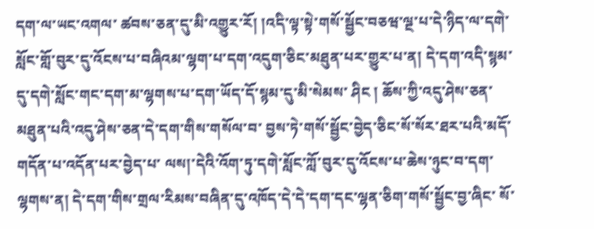དག་ལ་ཡང་འགལ་ ཚབས་ཅན་དུ་མི་འགྱུར་རོ། །འདི་ལྟ་སྟེ་གསོ་སྦྱོང་བཅཝ་ལྔ་པ་དེ་ཉིད་ལ་དགེ་ སློང་གློ་བུར་དུ་འོངས་པ་བཞིའམ་ལྷག་པ་དག་འདུག་ཅིང་མཐུན་པར་གྱུར་པ་ན། དེ་དག་འདི་སྙམ་དུ་དགེ་སློང་གང་དག་མ་ལྷགས་པ་དག་ཡོད་དོ་སྙམ་དུ་མི་སེམས་ ཤིང ། ཆོས་ཀྱི་འདུ་ཤེས་ཅན་མཐུན་པའི་འདུ་ཤེས་ཅན་དེ་དག་གིས་གསོལ་བ་ བྱས་ཏེ་གསོ་སྦྱོང་བྱེད་ཅིང་སོ་སོར་ཐར་པའི་མདོ་གདོན་པ་འདོན་པར་བྱེད་པ་ ལས།་དེའི་འོག་ཏུ་དགེ་སློང་ཀློ་བུར་དུ་འོངས་པ་ཆེས་ཉུང་བ་དག་ལྷགས་ན། དེ་དག་གིས་གྲལ་རིམས་བཞིན་དུ་འཁོད་དེ་དེ་དག་དང་ལྷན་ཅིག་གསོ་སྦྱོང་བྱ་ཞིང་ སོ་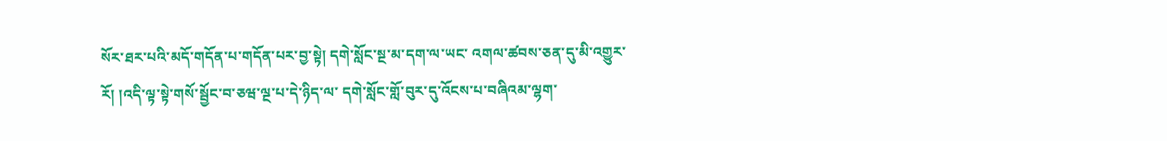སོར་ཐར་པའི་མདོ་གདོན་པ་གདོན་པར་བྱ་སྟེ། དགེ་སློང་སྔ་མ་དག་ལ་ཡང་ འགལ་ཚབས་ཅན་དུ་མི་འགྱུར་རོ། །འདི་ལྟ་སྟེ་གསོ་སྦྱོང་བ་ཅཝ་ལྔ་པ་དེ་ཉིད་ལ་ དགེ་སློང་གློ་བུར་དུ་འོངས་པ་བཞིའམ་ལྷག་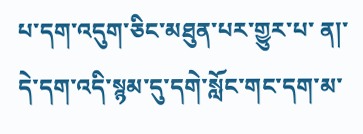པ་དག་འདུག་ཅིང་མཐུན་པར་གྱུར་པ་ ན།་དེ་དག་འདི་སྙམ་དུ་དགེ་སློང་གང་དག་མ་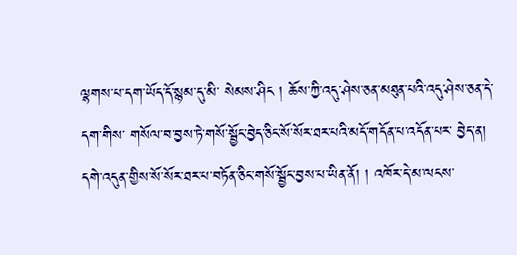ལྷགས་པ་དག་ཡོད་དོ་སྙམ་དུ་མི་ སེམས་ཤིང ། ཆོས་ཀྱི་འདུ་ཤེས་ཅན་མཐུན་པའི་འདུ་ཤེས་ཅན་དེ་དག་གིས་ གསོལ་བ་བྱས་ཏེ་གསོ་སྦྱོང་བྱེད་ཅིང་སོ་སོར་ཐར་པའི་མདོ་གདོན་པ་འདོན་པར་ བྱེད་ན། དགེ་འདུན་གྱིས་སོ་སོར་ཐར་པ་བཏོན་ཅིང་གསོ་སྦྱོང་བྱས་པ་ཡིན་ནོ། ། འཁོར་དེ་མ་ལངས་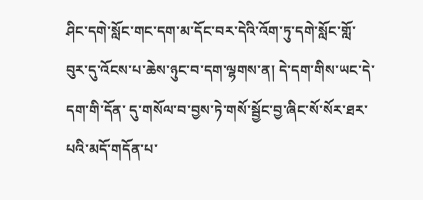ཤིང་དགེ་སློང་གང་དག་མ་དོང་བར་དེའི་འོག་ཏུ་དགེ་སློང་གློ་ བུར་དུ་འོངས་པ་ཆེས་ཉུང་བ་དག་ལྷགས་ན། དེ་དག་གིས་ཡང་དེ་དག་གི་དོན་ དུ་གསོལ་བ་བྱས་ཏེ་གསོ་སྦྱོང་བྱ་ཞིང་སོ་སོར་ཐར་པའི་མདོ་གདོན་པ་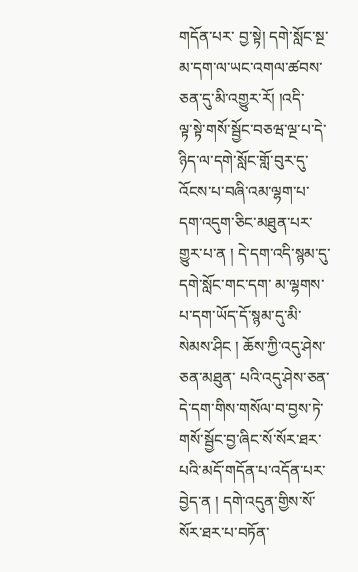གདོན་པར་ བྱ་སྟེ། དགེ་སློང་སྔ་མ་དག་ལ་ཡང་འགལ་ཚབས་ཅན་དུ་མི་འགྱུར་རོ། །འདི་
ལྟ་སྟེ་གསོ་སྦྱོང་བཅཝ་ལྔ་པ་དེ་ཉིད་ལ་དགེ་སློང་གློ་བུར་དུ་འོངས་པ་བཞི་འམ་ལྷག་པ་ དག་འདུག་ཅིང་མཐུན་པར་གྱུར་པ་ན ། དེ་དག་འདི་སྙམ་དུ་དགེ་སློང་གང་དག་ མ་ལྷགས་པ་དག་ཡོད་དོ་སྙམ་དུ་མི་སེམས་ཤིང ། ཆོས་ཀྱི་འདུ་ཤེས་ཅན་མཐུན་ པའི་འདུ་ཤེས་ཅན་དེ་དག་གིས་གསོལ་བ་བྱས་ཏེ་གསོ་སྦྱོང་བྱ་ཞིང་སོ་སོར་ཐར་ པའི་མདོ་གདོན་པ་འདོན་པར་བྱེད་ན ། དགེ་འདུན་གྱིས་སོ་སོར་ཐར་པ་བཏོན་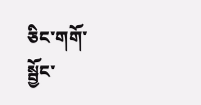ཅིང་གགོ་སྦྱོང་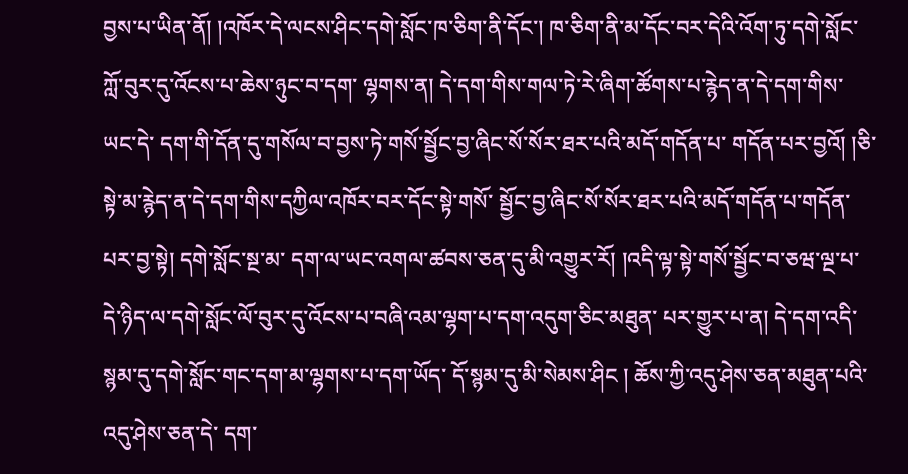བྱས་པ་ཡིན་ནོ། །འཁོར་དེ་ལངས་ཤིང་དགེ་སློང་ཁ་ཅིག་ནི་དོང་། ཁ་ཅིག་ནི་མ་དོང་བར་དེའི་འོག་ཏུ་དགེ་སློང་ཀློ་བུར་དུ་འོངས་པ་ཆེས་ཉུང་བ་དག་ ལྷགས་ན། དེ་དག་གིས་གལ་ཏེ་རེ་ཞིག་ཚོགས་པ་རྙེད་ན་དེ་དག་གིས་ཡང་དེ་ དག་གི་དོན་དུ་གསོལ་བ་བྱས་ཏེ་གསོ་སྦྱོང་བྱ་ཞིང་སོ་སོར་ཐར་པའི་མདོ་གདོན་པ་ གདོན་པར་བྱའོ། །ཅི་སྟེ་མ་རྙེད་ན་དེ་དག་གིས་དཀྱིལ་འཁོར་བར་དོང་སྟེ་གསོ་ སྦྱོང་བྱ་ཞིང་སོ་སོར་ཐར་པའི་མདོ་གདོན་པ་གདོན་པར་བྱ་སྟེ། དགེ་སློང་སྔ་མ་ དག་ལ་ཡང་འགལ་ཚབས་ཅན་དུ་མི་འགྱུར་རོ། །འདི་ལྟ་སྟེ་གསོ་སྦྱོང་བ་ཅཝ་ལྔ་པ་ དེ་ཉིད་ལ་དགེ་སློང་ལོ་བུར་དུ་འོངས་པ་བཞི་འམ་ལྷག་པ་དག་འདུག་ཅིང་མཐུན་ པར་གྱུར་པ་ན། དེ་དག་འདི་སྙམ་དུ་དགེ་སློང་གང་དག་མ་ལྷགས་པ་དག་ཡོད་ དོ་སྙམ་དུ་མི་སེམས་ཤིང ། ཆོས་ཀྱི་འདུ་ཤེས་ཅན་མཐུན་པའི་འདུ་ཤེས་ཅན་དེ་ དག་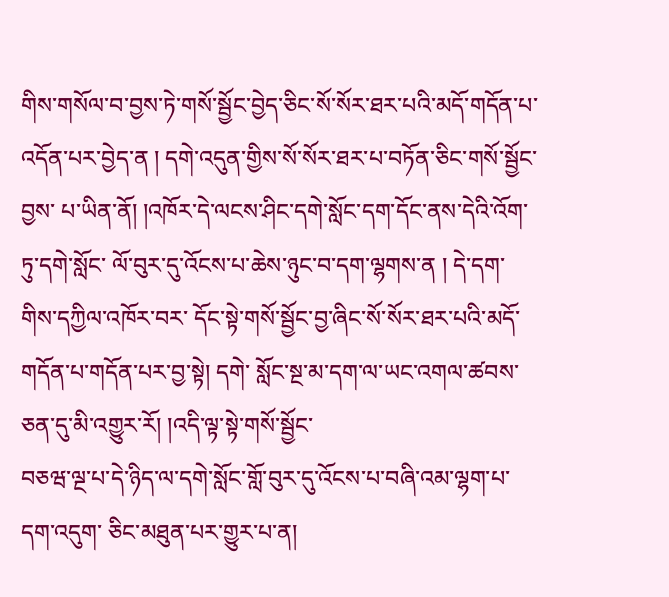གིས་གསོལ་བ་བྱས་ཏེ་གསོ་སྦྱོང་བྱེད་ཅིང་སོ་སོར་ཐར་པའི་མདོ་གདོན་པ་ འདོན་པར་བྱེད་ན ། དགེ་འདུན་གྱིས་སོ་སོར་ཐར་པ་བཏོན་ཅིང་གསོ་སྦྱོང་བྱས་ པ་ཡིན་ནོ། །འཁོར་དེ་ལངས་ཤིང་དགེ་སློང་དག་དོང་ནས་དེའི་འོག་ཏུ་དགེ་སློང་ ལོ་བུར་དུ་འོངས་པ་ཆེས་ཉུང་བ་དག་ལྷགས་ན ། དེ་དག་གིས་དཀྱིལ་འཁོར་བར་ དོང་སྟེ་གསོ་སྦྱོང་བྱ་ཞིང་སོ་སོར་ཐར་པའི་མདོ་གདོན་པ་གདོན་པར་བྱ་སྟེ། དགེ་ སློང་སྔ་མ་དག་ལ་ཡང་འགལ་ཚབས་ཅན་དུ་མི་འགྱུར་རོ། །འདི་ལྟ་སྟེ་གསོ་སྦྱོང་
བཅཝ་ལྔ་པ་དེ་ཉིད་ལ་དགེ་སློང་གློ་བུར་དུ་འོངས་པ་བཞི་འམ་ལྷག་པ་དག་འདུག་ ཅིང་མཐུན་པར་གྱུར་པ་ན།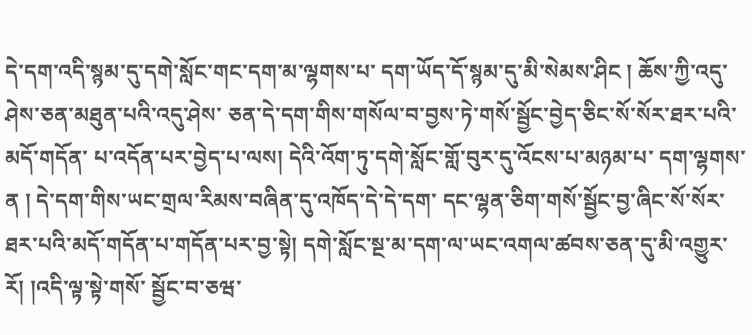དེ་དག་འདི་སྙམ་དུ་དགེ་སློང་གང་དག་མ་ལྷགས་པ་ དག་ཡོད་དོ་སྙམ་དུ་མི་སེམས་ཤིང ། ཆོས་ཀྱི་འདུ་ཤེས་ཅན་མཐུན་པའི་འདུ་ཤེས་ ཅན་དེ་དག་གིས་གསོལ་བ་བྱས་ཏེ་གསོ་སྦྱོང་བྱེད་ཅིང་སོ་སོར་ཐར་པའི་མདོ་གདོན་ པ་འདོན་པར་བྱེད་པ་ལས། དེའི་འོག་ཏུ་དགེ་སློང་གློ་བུར་དུ་འོངས་པ་མཉམ་པ་ དག་ལྷགས་ན ། དེ་དག་གིས་ཡང་གྲལ་རིམས་བཞིན་དུ་འཁོད་དེ་དེ་དག་ དང་ལྷན་ཅིག་གསོ་སྦྱོང་བྱ་ཞིང་སོ་སོར་ཐར་པའི་མདོ་གདོན་པ་གདོན་པར་བྱ་སྟེ། དགེ་སློང་སྔ་མ་དག་ལ་ཡང་འགལ་ཚབས་ཅན་དུ་མི་འགྱུར་རོ། །འདི་ལྟ་སྟེ་གསོ་ སྦྱོང་བ་ཅཝ་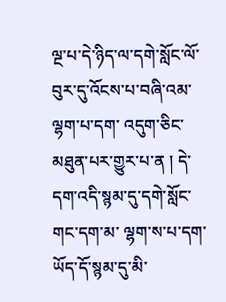ལྔ་པ་དེ་ཉིད་ལ་དགེ་སློང་ལོ་བུར་དུ་འོངས་པ་བཞི་འམ་ལྷག་པ་དག་ འདུག་ཅིང་མཐུན་པར་གྱུར་པ་ན ། དེ་དག་འདི་སྙམ་དུ་དགེ་སློང་གང་དག་མ་ ལྷག་ས་པ་དག་ཡོད་དོ་སྙམ་དུ་མི་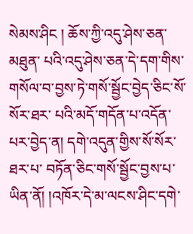སེམས་ཤིང ། ཆོས་ཀྱི་འདུ་ཤེས་ཅན་མཐུན་ པའི་འདུ་ཤེས་ཅན་དེ་དག་གིས་གསོལ་བ་བྱས་ཏེ་གསོ་སྦྱོང་བྱེད་ཅིང་སོ་སོར་ཐར་ པའི་མདོ་གདོན་པ་འདོན་པར་བྱེད་ན། དགེ་འདུན་གྱིས་སོ་སོར་ཐར་པ་ བཏོན་ཅིང་གསོ་སྦྱོང་བྱས་པ་ཡིན་ནོ། །འཁོར་དེ་མ་ལངས་ཤིང་དགེ་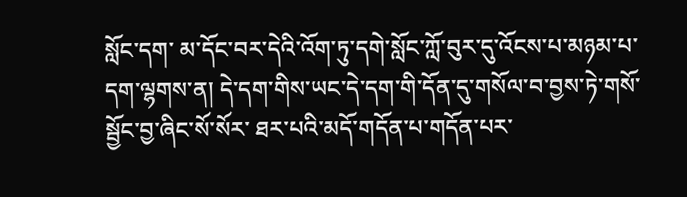སློང་དག་ མ་དོང་བར་དེའི་འོག་ཏུ་དགེ་སློང་ཀློ་བུར་དུ་འོངས་པ་མཉམ་པ་དག་ལྷགས་ན། དེ་དག་གིས་ཡང་དེ་དག་གི་དོན་དུ་གསོལ་བ་བྱས་ཏེ་གསོ་སྦྱོང་བྱ་ཞིང་སོ་སོར་ ཐར་པའི་མདོ་གདོན་པ་གདོན་པར་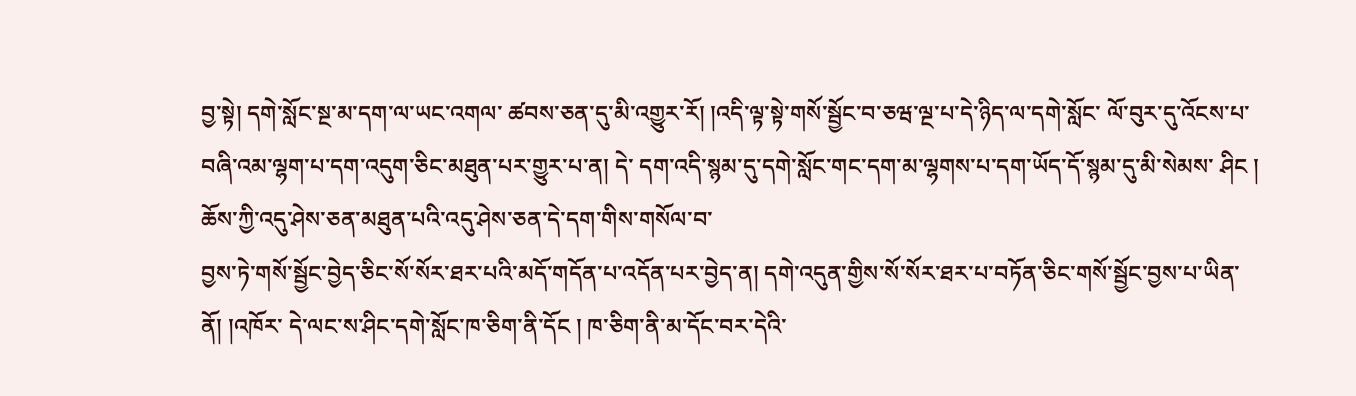བྱ་སྟེ། དགེ་སློང་སྔ་མ་དག་ལ་ཡང་འགལ་ ཚབས་ཅན་དུ་མི་འགྱུར་རོ། །འདི་ལྟ་སྟེ་གསོ་སྦྱོང་བ་ཅཝ་ལྔ་པ་དེ་ཉིད་ལ་དགེ་སློང་ ལོ་བུར་དུ་འོངས་པ་བཞི་འམ་ལྷག་པ་དག་འདུག་ཅིང་མཐུན་པར་གྱུར་པ་ན། དེ་ དག་འདི་སྙམ་དུ་དགེ་སློང་གང་དག་མ་ལྷགས་པ་དག་ཡོད་དོ་སྙམ་དུ་མི་སེམས་ ཤིང ། ཆོས་ཀྱི་འདུ་ཤེས་ཅན་མཐུན་པའི་འདུ་ཤེས་ཅན་དེ་དག་གིས་གསོལ་བ་
བྱས་ཏེ་གསོ་སྦྱོང་བྱེད་ཅིང་སོ་སོར་ཐར་པའི་མདོ་གདོན་པ་འདོན་པར་བྱེད་ན། དགེ་འདུན་གྱིས་སོ་སོར་ཐར་པ་བཏོན་ཅིང་གསོ་སྦྱོང་བྱས་པ་ཡིན་ནོ། །འཁོར་ དེ་ལང་ས་ཤིང་དགེ་སློང་ཁ་ཅིག་ནི་དོང ། ཁ་ཅིག་ནི་མ་དོང་བར་དེའི་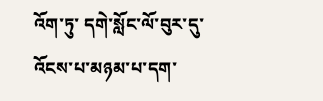འོག་ཏུ་ དགེ་སློང་ལོ་བུར་དུ་འོངས་པ་མཉམ་པ་དག་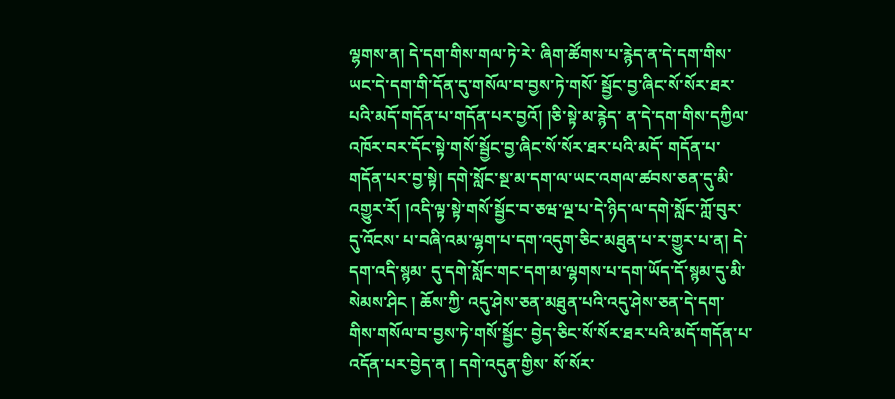ལྷགས་ན། དེ་དག་གིས་གལ་ཏེ་རེ་ ཞིག་ཚོགས་པ་རྙེད་ན་དེ་དག་གིས་ཡང་དེ་དག་གི་དོན་དུ་གསོལ་བ་བྱས་ཏེ་གསོ་ སྦྱོང་བྱ་ཞིང་སོ་སོར་ཐར་པའི་མདོ་གདོན་པ་གདོན་པར་བྱའོ། །ཅི་སྟེ་མ་རྙེད་ ན་དེ་དག་གིས་དཀྱིལ་འཁོར་བར་དོང་སྟེ་གསོ་སྦྱོང་བྱ་ཞིང་སོ་སོར་ཐར་པའི་མདོ་ གདོན་པ་གདོན་པར་བྱ་སྟེ། དགེ་སློང་སྔ་མ་དག་ལ་ཡང་འགལ་ཚབས་ཅན་དུ་མི་ འགྱུར་རོ། །འདི་ལྟ་སྟེ་གསོ་སྦྱོང་བ་ཅཝ་ལྔ་པ་དེ་ཉིད་ལ་དགེ་སློང་ཀློ་བུར་དུ་འོངས་ པ་བཞི་འམ་ལྷག་པ་དག་འདུག་ཅིང་མཐུན་པ་ར་གྱུར་པ་ན། དེ་དག་འདི་སྙམ་ དུ་དགེ་སློང་གང་དག་མ་ལྷགས་པ་དག་ཡོད་དོ་སྙམ་དུ་མི་སེམས་ཤིང ། ཆོས་ཀྱི་ འདུ་ཤེས་ཅན་མཐུན་པའི་འདུ་ཤེས་ཅན་དེ་དག་གིས་གསོལ་བ་བྱས་ཏེ་གསོ་སྦྱོང་ བྱེད་ཅིང་སོ་སོར་ཐར་པའི་མདོ་གདོན་པ་འདོན་པར་བྱེད་ན ། དགེ་འདུན་གྱིས་ སོ་སོར་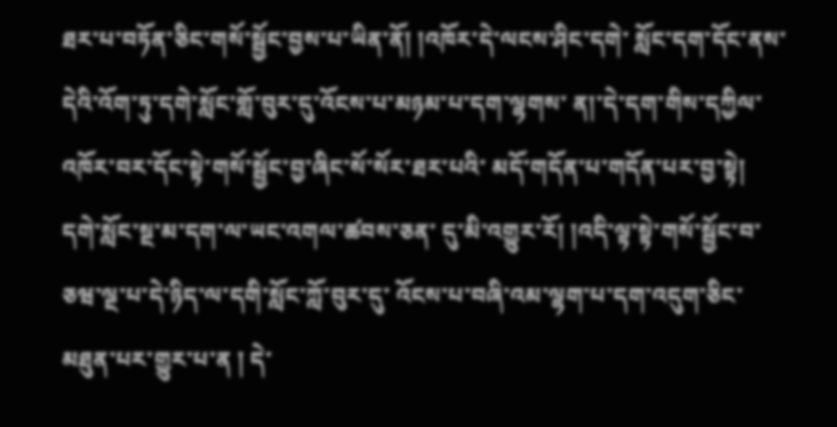ཐར་པ་བཏོན་ཅིང་གསོ་སྦྱོང་བྱས་པ་ཡིན་ནོ། །འཁོར་དེ་ལངས་ཤིང་དགེ་ སློང་དག་དོང་ནས་དེའི་འོག་ཏུ་དགེ་སློང་གློ་བུར་དུ་འོངས་པ་མཉམ་པ་དག་ལྷགས་ ན།་དེ་དག་གིས་དཀྱིལ་འཁོར་བར་དོང་སྟེ་གསོ་སྦྱོང་བྱ་ཞིང་སོ་སོར་ཐར་པའི་ མདོ་གདོན་པ་གདོན་པར་བྱ་སྟེ། དགེ་སློང་སྔ་མ་དག་ལ་ཡང་འགལ་ཚབས་ཅན་ དུ་མི་འགྱུར་རོ། །འདི་ལྟ་སྟེ་གསོ་སྦྱོང་བ་ཅཝ་ལྔ་པ་དེ་ཉིད་ལ་དགི་སློང་ཀློ་བུར་དུ་ འོངས་པ་བཞི་འམ་ལྷག་པ་དག་འདུག་ཅིང་མཐུན་པར་གྱུར་པ་ན ། དེ་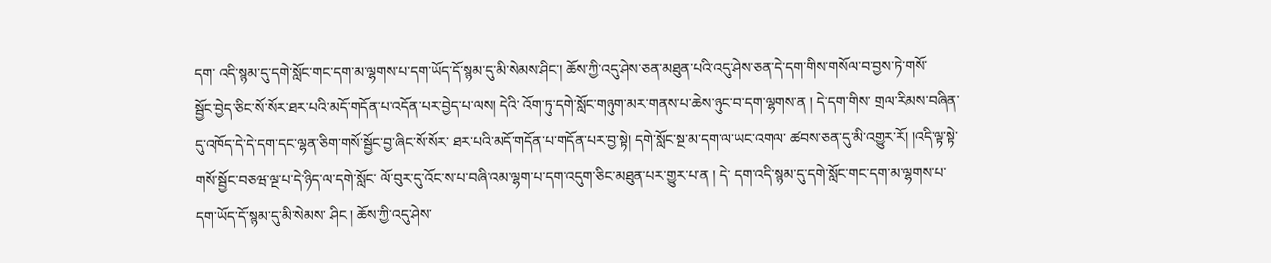དག་ འདི་སྙམ་དུ་དགེ་སློང་གང་དག་མ་ལྷགས་པ་དག་ཡོད་དོ་སྙམ་དུ་མི་སེམས་ཤིང་། ཆོས་ཀྱི་འདུ་ཤེས་ཅན་མཐུན་པའི་འདུ་ཤེས་ཅན་དེ་དག་གིས་གསོལ་བ་བྱས་ཏེ་གསོ་
སྦྱོང་བྱེད་ཅིང་སོ་སོར་ཐར་པའི་མདོ་གདོན་པ་འདོན་པར་བྱེད་པ་ལས། དེའི་ འོག་ཏུ་དགེ་སློང་གཉུག་མར་གནས་པ་ཆེས་ཉུང་བ་དག་ལྷགས་ན ། དེ་དག་གིས་ གྲལ་རིམས་བཞིན་དུ་འཁོད་དེ་དེ་དག་དང་ལྷན་ཅིག་གསོ་སྦྱོང་བྱ་ཞིང་སོ་སོར་ ཐར་པའི་མདོ་གདོན་པ་གདོན་པར་བྱ་སྟེ། དགེ་སློང་སྔ་མ་དག་ལ་ཡང་འགལ་ ཚབས་ཅན་དུ་མི་འགྱུར་རོ། །འདི་ལྟ་སྟེ་གསོ་སྦྱོང་བཅཝ་ལྔ་པ་དེ་ཉིད་ལ་དགེ་སློང་ ལོ་བུར་དུ་འོང་ས་པ་བཞི་འམ་ལྷག་པ་དག་འདུག་ཅིང་མཐུན་པར་གྱུར་པ་ན ། དེ་ དག་འདི་སྙམ་དུ་དགེ་སློང་གང་དག་མ་ལྷགས་པ་དག་ཡོད་དོ་སྙམ་དུ་མི་སེམས་ ཤིང ། ཆོས་ཀྱི་འདུ་ཤེས་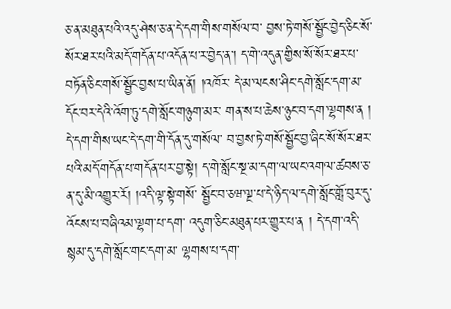ཅ་ན་མཐུན་པའི་འདུ་ཤེས་ཅ་ན་དེ་དག་གིས་གསོལ་བ་ བྱས་ཏེ་གསོ་སྦྱོང་བྱེད་ཅིང་སོ་སོར་ཐར་པའི་མདོ་གདོན་པ་འདོན་པ་ར་བྱེད་ན་། ད་གེ་འདུན་གྱིས་སོ་སོར་ཐར་པ་བཏོན་ཅིང་གསོ་སྦྱོང་བྱས་པ་ཡིན་ནོ། །འཁོར་ དེ་མ་ལངས་ཤིང་དགེ་སློང་དག་མ་དོང་བར་དེའི་འོག་ཏུ་དགེ་སློང་གཉུག་མར་ གན་ས་པ་ཆེས་ཉུང་བ་དག་ལྷགས་ན ། དེ་དག་གིས་ཡང་དེ་དག་གི་དོན་དུ་གསོལ་ བ་བྱས་ཏེ་གསོ་སྦྱོང་བྱ་ཞིང་སོ་སོར་ཐར་པའི་མདོ་གདོན་པ་གདོན་པར་བྱ་སྟེ། ད་གེ་སློང་སྔ་མ་དག་ལ་ཡང་འགལ་ཚབས་ཅ་ན་དུ་མི་འགྱུར་རོ། །འདི་ལྟ་སྟེ་གསོ་ སྦྱོང་བ་ཅཝ་ལྔ་པ་དེ་ཉིད་ལ་དགེ་སློང་གློ་བུར་དུ་འོངས་པ་བཞིའམ་ལྷག་པ་དག་ འདུག་ཅིང་མཐུན་པར་གྱུར་པ་ན ། དེ་དག་འདི་སྙམ་དུ་དགེ་སློང་གང་དག་མ་ ལྷགས་པ་དག་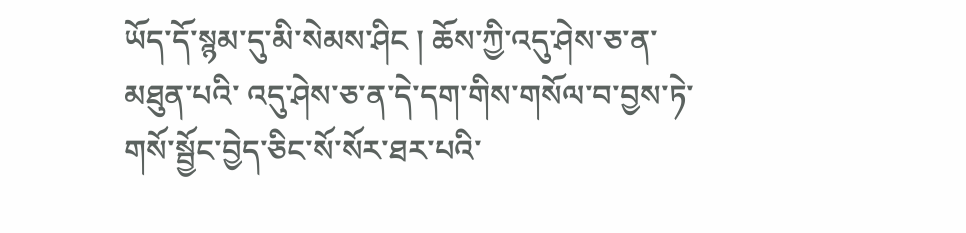ཡོད་དོ་སྙམ་དུ་མི་སེམས་ཤིང ། ཆོས་ཀྱི་འདུ་ཤེས་ཅ་ན་མཐུན་པའི་ འདུ་ཤེས་ཅ་ན་དེ་དག་གིས་གསོལ་བ་བྱས་ཏེ་གསོ་སྦྱོང་བྱེད་ཅིང་སོ་སོར་ཐར་པའི་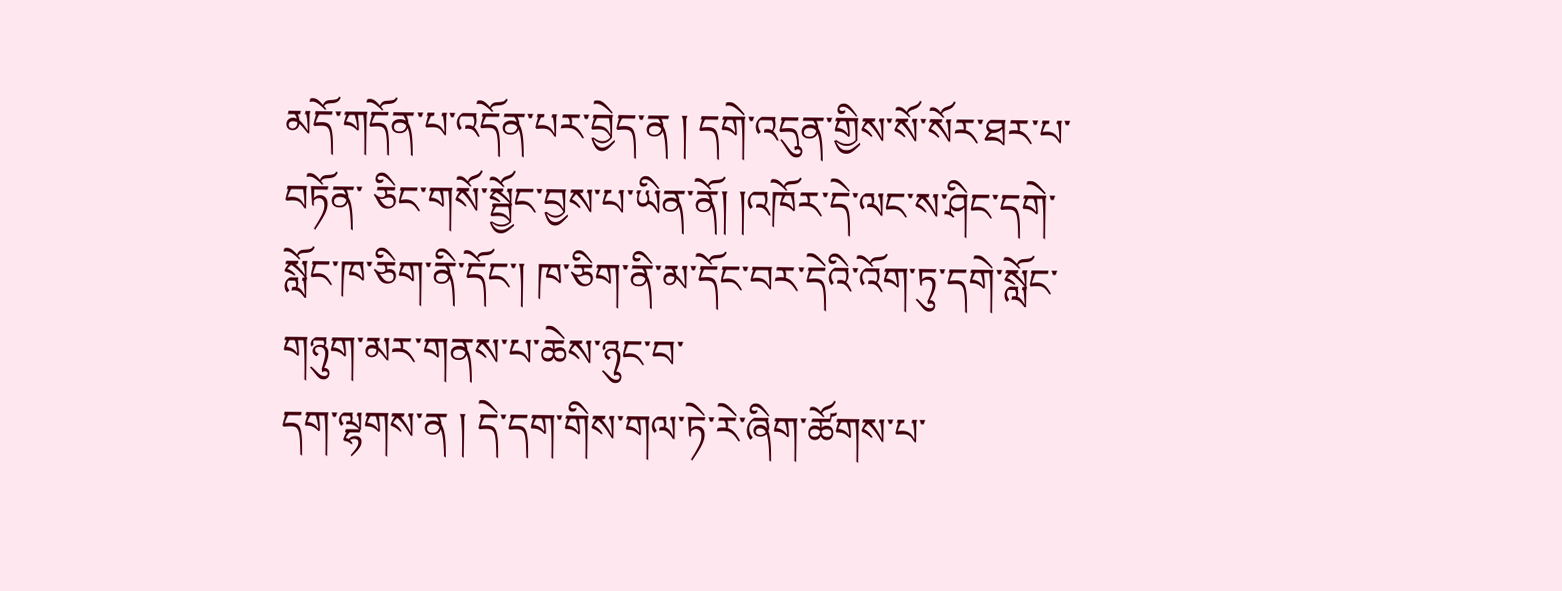མདོ་གདོན་པ་འདོན་པར་བྱེད་ན ། དགེ་འདུན་གྱིས་སོ་སོར་ཐར་པ་བཏོན་ ཅིང་གསོ་སྦྱོང་བྱས་པ་ཡིན་ནོ། །འཁོར་དེ་ལང་ས་ཤིང་དགེ་སློང་ཁ་ཅིག་ནི་དོང་། ཁ་ཅིག་ནི་མ་དོང་བར་དེའི་འོག་ཏུ་དགེ་སློང་གཉུག་མར་གནས་པ་ཆེས་ཉུང་བ་
དག་ལྷགས་ན ། དེ་དག་གིས་གལ་ཏེ་རེ་ཞིག་ཚོགས་པ་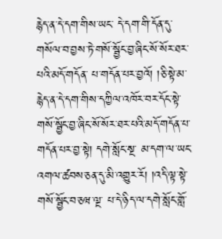རྙེད་ན་དེ་དག་གིས་ཡང་ དེ་དག་གི་དོན་དུ་གསོལ་བ་བྱས་ཏེ་གསོ་སྦྱོང་བྱ་ཞིང་སོ་སོར་ཐར་པའི་མདོ་གདོན་ པ་གདོན་པར་བྱའོ། །ཅི་སྟེ་མ་རྙེད་ན་དེ་དག་གིས་དཀྱིལ་འཁོར་བར་དོང་སྟེ་ གསོ་སྦྱོང་བྱ་ཞིང་སོ་སོར་ཐར་པའི་མདོ་གདོན་པ་གདོན་པར་བྱ་སྟེ། དགེ་སློང་སྔ་ མ་དག་ལ་ཡང་འགལ་ཚབས་ཅན་དུ་མི་འགྱུར་རོ། །འདི་ལྟ་སྟེ་གསོ་སྦྱོང་བ་ཅཝ་ལྔ་ པ་དེ་ཉིད་ལ་དགེ་སློང་གློ་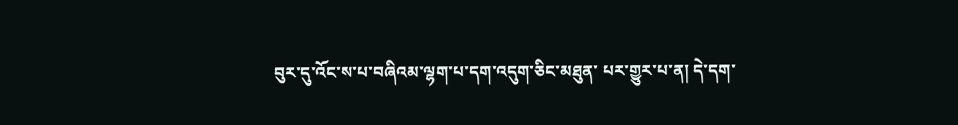བུར་དུ་འོང་ས་པ་བཞིའམ་ལྷག་པ་དག་འདུག་ཅིང་མཐུན་ པར་གྱུར་པ་ན། དེ་དག་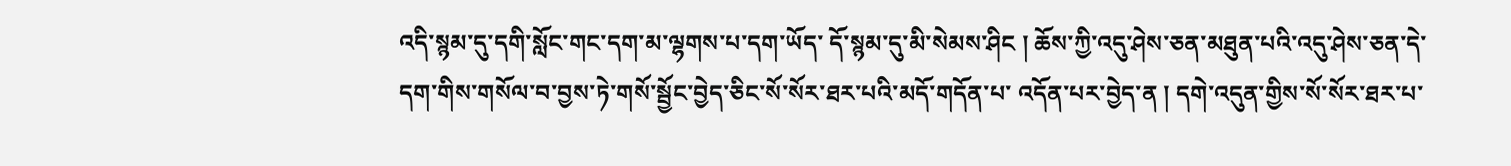འདི་སྙམ་དུ་དགི་སློང་གང་དག་མ་ལྷགས་པ་དག་ཡོད་ དོ་སྙམ་དུ་མི་སེམས་ཤིང ། ཆོས་ཀྱི་འདུ་ཤེས་ཅན་མཐུན་པའི་འདུ་ཤེས་ཅན་དེ་ དག་གིས་གསོལ་བ་བྱས་ཏེ་གསོ་སྦྱོང་བྱེད་ཅིང་སོ་སོར་ཐར་པའི་མདོ་གདོན་པ་ འདོན་པར་བྱེད་ན ། དགེ་འདུན་གྱིས་སོ་སོར་ཐར་པ་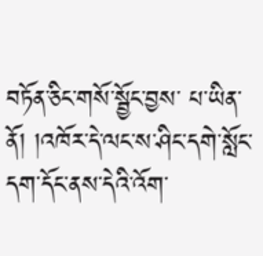བཏོན་ཅིང་གསོ་སྦྱོང་བྱས་ པ་ཡིན་ནོ། །འཁོར་དེ་ལང་ས་ཤིང་དགེ་སློང་དག་དོང་ནས་དེའི་འོག་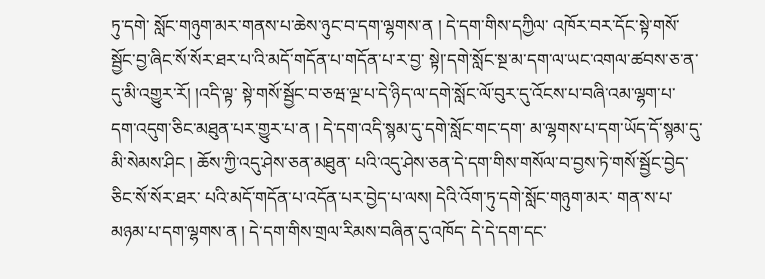ཏུ་དགེ་ སློང་གཉུག་མར་གནས་པ་ཆེས་ཉུང་བ་དག་ལྷགས་ན ། དེ་དག་གིས་དཀྱིལ་ འཁོར་བར་དོང་སྟེ་གསོ་སྦྱོང་བྱ་ཞིང་སོ་སོར་ཐར་པ་འི་མདོ་གདོན་པ་གདོན་པ་ར་བྱ་ སྟེ།་དགེ་སློང་སྔ་མ་དག་ལ་ཡང་འགལ་ཚབས་ཅ་ན་དུ་མི་འགྱུར་རོ། །འདི་ལྟ་ སྟེ་གསོ་སྦྱོང་བ་ཅཝ་ལྔ་པ་དེ་ཉིད་ལ་དགེ་སློང་ལོ་བུར་དུ་འོངས་པ་བཞི་འམ་ལྷག་པ་ དག་འདུག་ཅིང་མཐུན་པར་གྱུར་པ་ན ། དེ་དག་འདི་སྙམ་དུ་དགེ་སློང་གང་དག་ མ་ལྷགས་པ་དག་ཡོད་དོ་སྙམ་དུ་མི་སེམས་ཤིང ། ཆོས་ཀྱི་འདུ་ཤེས་ཅན་མཐུན་ པའི་འདུ་ཤེས་ཅན་དེ་དག་གིས་གསོལ་བ་བྱས་ཏེ་གསོ་སྦྱོང་བྱེད་ཅིང་སོ་སོར་ཐར་ པའི་མདོ་གདོན་པ་འདོན་པར་བྱེད་པ་ལས། དེའི་འོག་ཏུ་དགེ་སློང་གཉུག་མར་ གན་ས་པ་མཉམ་པ་དག་ལྷགས་ན ། དེ་དག་གིས་གྲལ་རིམས་བཞིན་དུ་འཁོད་ དེ་དེ་དག་དང་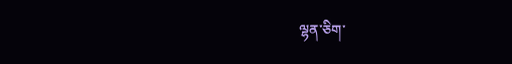ལྷན་ཅིག་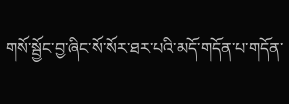གསོ་སྦྱོང་བྱ་ཞིང་སོ་སོར་ཐར་པའི་མདོ་གདོན་པ་གདོན་